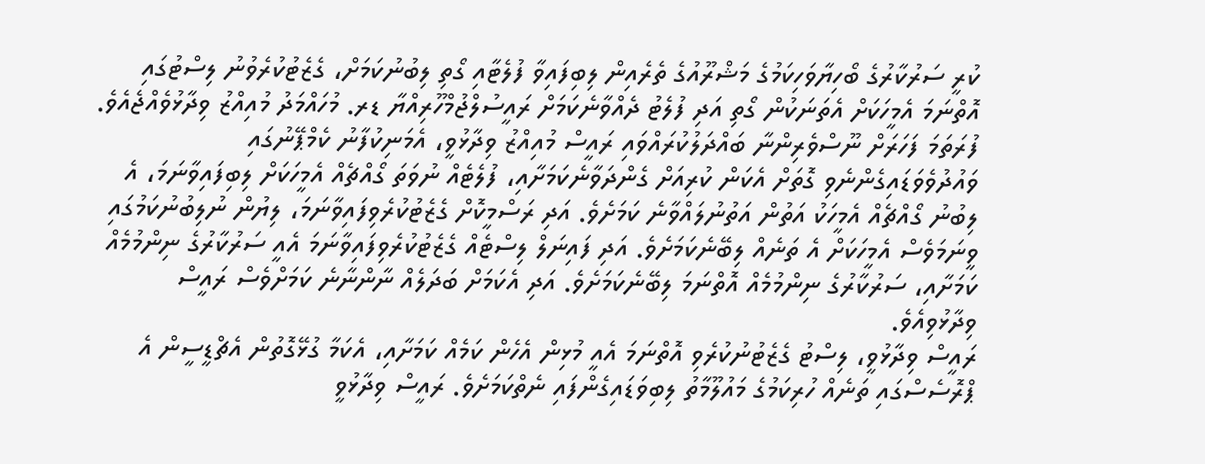ކުރީ ސަރުކާރުގެ ބޯހިޔާވަހިކަމުގެ މަޝްރޫއުގެ ތެރެއިން ލިބިފައިވާ ފުލެޓާއި ގޯތި ލިބުނުކަމަށް، ގެޒެޓުކުރެވުނު ލިސްޓުގައި އޮތްނަމަ އެމީހަކަށް އެތަނަކުން ގޯތި އަދި ފުލެޓު ދެއްވާނެކަމަށް ރައީސުލްޖުމްހޫރިއްޔާ ޑރ. މުހައްމަދު މުއިއްޒު ވިދާޅުވެއްޖެއެވެ.
ފުރަތަމަ ފަހަރަށް ނޫސްވެރިންނާ ބައްދަލުކުރައްވައި ރައީސް މުއިއްޒު ވިދާޅުވީ، އެމަނިކުފާނު ކެމްޕޭނުގައި ވައުދުވެވަޑައިގެންނެވި ގޮތަށް އެކަން ކުރިއަށް ގެންދަވާނެކަމަށާއި، ފުލެޓެއް ނުވަތަ ގޯއްޗެއް އެމީހަކަށް ލިބިފައިވާނަމަ، އެ ލިބުނު ގޯއްޗެއް އެމީހަކު އަތުން އަތުނުލައްވާނެ ކަމަށެވެ. އަދި ރަސްމީކޮށް ގެޒެޓުކުރެވިފައިވާނަމަ، ލިޔުން ނުލިބުނުކަމުގައި ވީނަމަވެސް އެމީހަކަށް އެ ތަނެއް ލިބޭނެކަމަށެވެ. އަދި ފައިނަލް ލިސްޓެއް ގެޒެޓުކުރެވިފައިވާނަމަ އެއީ ސަރުކާރުގެ ނިންމުމެއް ކަމަށާއި، ސަރުކާރުގެ ނިންމުމެއް އޮތްނަމަ ލިބޭނެކަމަށެވެ. އަދި އެކަމަށް ބަދަލެއް ނާންނާނެ ކަމަށްވެސް ރައީސް ވިދާޅުވިއެވެ.
ރައީސް ވިދާޅުވީ، ލިސްޓު ގެޒެޓުނުކުރެވި އޮތްނަމަ އެއީ މުޅިން އެހެން ކަމެއް ކަމަށާއި، އެކަމާ ގުޅޭގޮތުން އެޗްޑީސީން އެ ޕްރޮސެސްގައި ތަނެއް ހުރިކަމުގެ މައުލޫމާތު ލިބިވަޑައިގެންފައި ނެތްކަމަށެވެ. ރައީސް ވިދާޅުވީ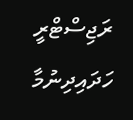ރަޖިސްޓްރީ ހަދައިދިނުމާ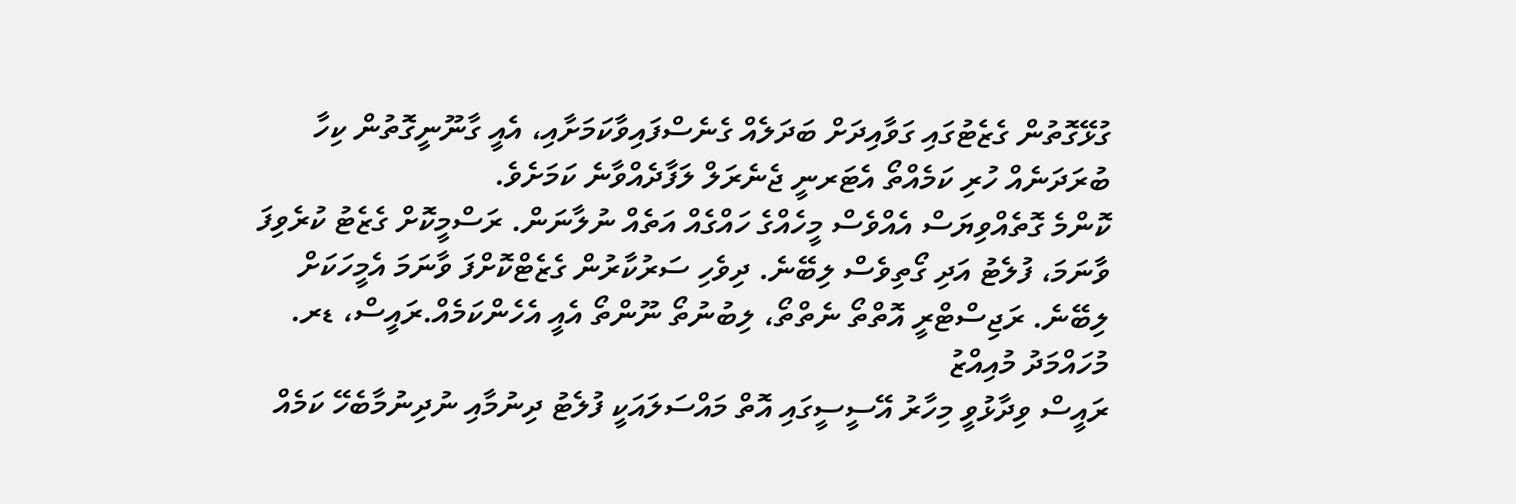ގުޅޭގޮތުން ގެޒެޓުގައި ގަވާއިދަށް ބަދަލެއް ގެނެސްފައިވާކަމަށާއި، އެއީ ގާނޫނީގޮތުން ކިހާ ބުރަދަނެއް ހުރި ކަމެއްތޯ އެޓަރނީ ޖެނެރަލް ލަފާދެއްވާނެ ކަމަށެވެ.
ކޮންމެ ގޮތެއްވިޔަސް އެއްވެސް މީހެއްގެ ހައްގެއް އަތެއް ނުލާނަން. ރަސްމީކޮށް ގެޒެޓު ކުރެވިފަ ވާނަމަ، ފުލެޓު އަދި ގޯތިވެސް ލިބޭނެ. ދިވެހި ސަރުކާރުން ގެޒެޓްކޮށްފަ ވާނަމަ އެމީހަކަށް ލިބޭނެ. ރަޖިސްޓްރީ އޮތްތޯ ނެތްތޯ، ލިބުނުތޯ ނޫންތޯ އެއީ އެހެންކަމެއް.ރައީސް، ޑރ. މުހައްމަދު މުއިއްޒު
ރައީސް ވިދާޅުވީ މިހާރު އޭސީސީގައި އޮތް މައްސަލައަކީ ފުލެޓު ދިނުމާއި ނުދިނުމާބެހޭ ކަމެއް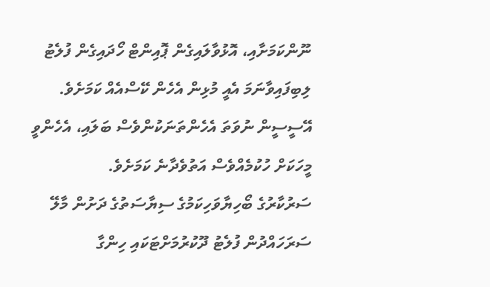ނޫންކަމަށާއި، އޮޅުވާލައިގެން ޕޮއިންޓް ހޯދައިގެން ފުލެޓު ލިބިފައިވާނަމަ އެއީ މުޅިން އެހެން ކޭސްއެއް ކަމަށެވެ. އޭސީސީން ނުވަތަ އެހެންތަނަކުންވެސް ބަލައި، އެހެންވީ މީހަކަށް ހުކުމެއްވެސް އަތުވެދާނެ ކަމަށެވެ.
ސަރުކާރުގެ ބޯހިޔާވަހިކަމުގެ ސިޔާސަތުގެ ދަށުން މާލޭ ސަރަހައްދުން ފުލެޓު ދޫކުރުމަށްޓަކައި ހިންގާ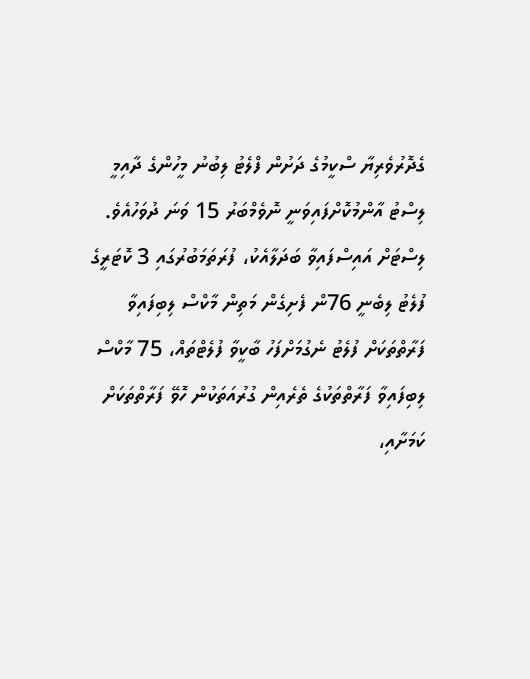ގެދޮރުވެރިޔާ ސްކީމުގެ ދަށުން ފްލެޓު ލިބުނު މީހުންގެ ދާއިމީ ލިސްޓު އާންމުކޮށްފައިވަނީ ނޮވެމްބަރު 15 ވަނަ ދުވަހުއެވެ.
ލިސްޓަށް އައިސްފައިވާ ބަދަލާއެކު، ފުރަތަމަބުރުގައި 3 ކޮޓަރީގެ ފުލެޓު ލިބެނީ 76ން ފެށިގެން މަތިން މާކްސް ލިބިފައިވާ ފަރާތްތަކަށް ފުލެޓު ނެގުމަށްފަހު ބާކީވާ ފުލެޓްތައް، 75 މާކްސް ލިބިފައިވާ ފަރާތްތަކުގެ ތެރެއިން ގުރުއަތަކުން ހޮވޭ ފަރާތްތަކަށް ކަމަށާއި،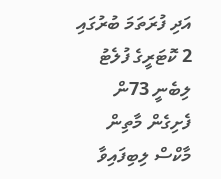އަދި ފުރަތަމަ ބުރުގައި 2 ކޮޓަރީގެ ފުލެޓު ލިބެނީ 73ން ފެށިގެން މާތިން މާކްސް ލިބިފައިވާ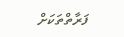ފަރާތްތަކަށް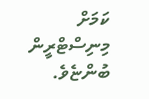ކަމަށް މިނިސްޓްރީން ބުންޏެވެ.